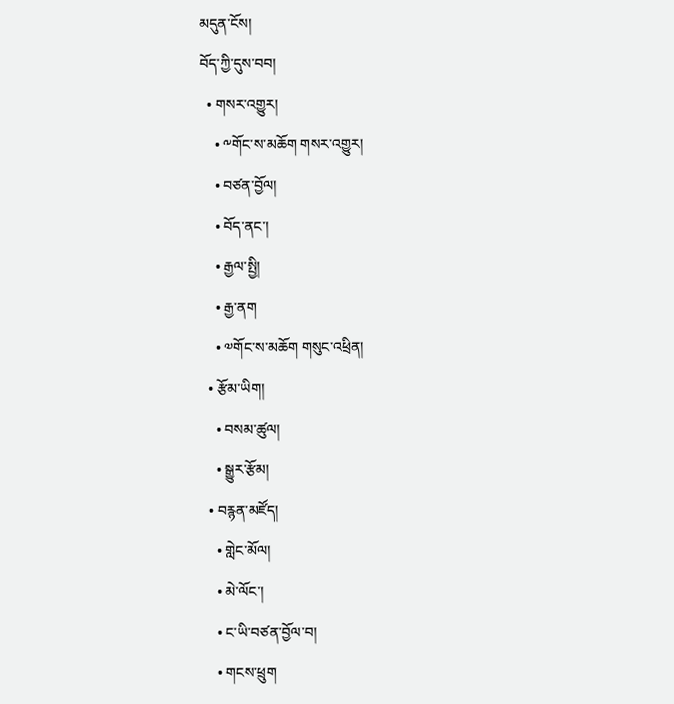མདུན་ངོས།
བོད་ཀྱི་དུས་བབ།
  • གསར་འགྱུར།
    • ༸གོང་ས་མཆོག གསར་འགྱུར།
    • བཙན་བྱོལ།
    • བོད་ནང་།
    • རྒྱལ་སྤྱི།
    • རྒྱ་ནག
    • ༧གོང་ས་མཆོག གསུང་འཕྲིན།
  • རྩོམ་ཡིག།
    • བསམ་ཚུལ།
    • སྒྱུར་རྩོམ།
  • བརྙན་མཛོད།
    • གླེང་མོལ།
    • མེ་ལོང་།
    • ང་ཡི་བཙན་བྱོལ་བ།
    • གངས་ཕྲུག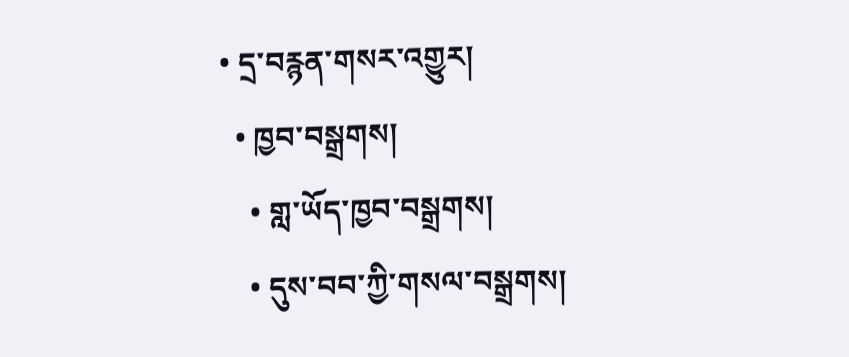• དྲ་བརྙན་གསར་འགྱུར།
  • ཁྱབ་བསྒྲགས།
    • གླ་ཡོད་ཁྱབ་བསྒྲགས།
    • དུས་བབ་ཀྱི་གསལ་བསྒྲགས།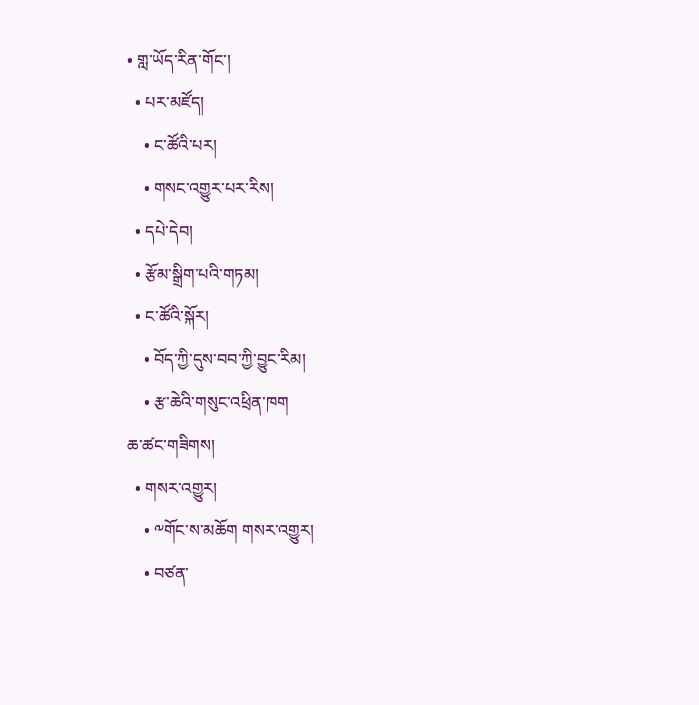• གླ་ཡོད་རིན་གོང་།
  • པར་མཛོད།
    • ང་ཚོའི་པར།
    • གསང་འགྱུར་པར་རིས།
  • དཔེ་དེབ།
  • རྩོམ་སྒྲིག་པའི་གཏམ།
  • ང་ཚོའི་སྐོར།
    • བོད་ཀྱི་དུས་བབ་ཀྱི་བྱུང་རིམ།
    • རྩ་ཆེའི་གསུང་འཕྲིན་ཁག
ཆ་ཚང་གཟིགས།
  • གསར་འགྱུར།
    • ༸གོང་ས་མཆོག གསར་འགྱུར།
    • བཙན་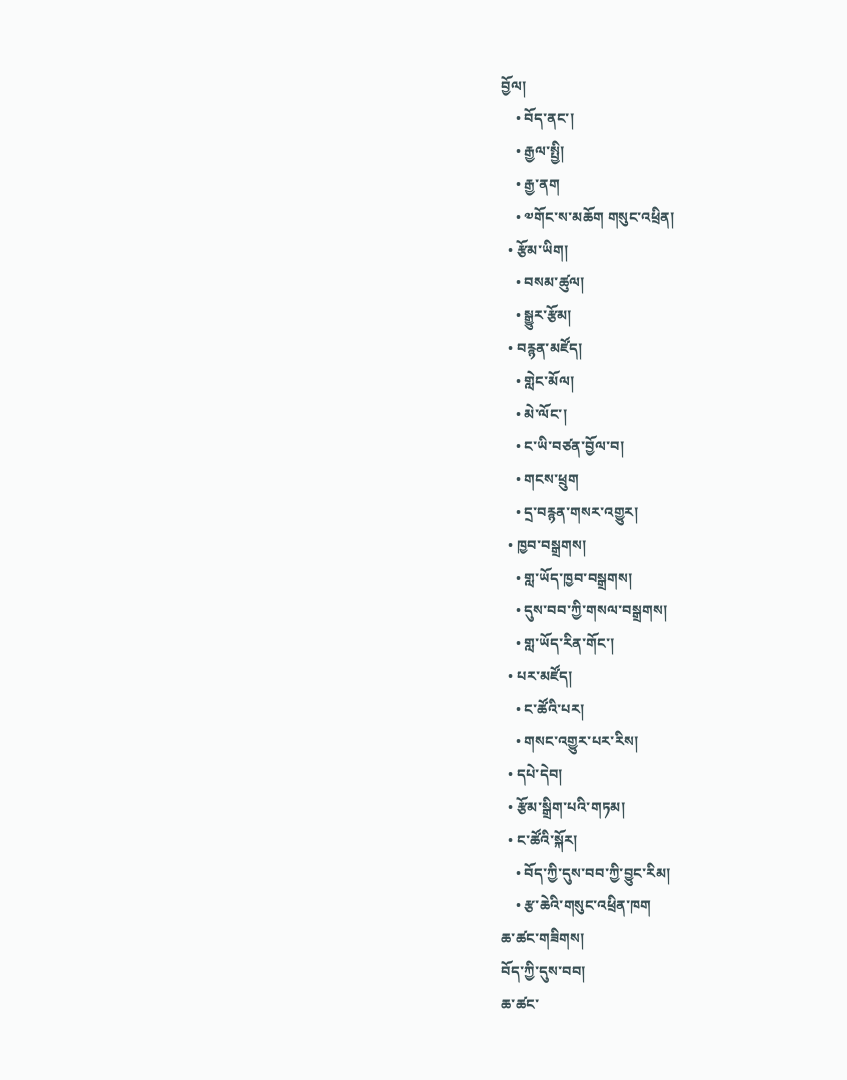བྱོལ།
    • བོད་ནང་།
    • རྒྱལ་སྤྱི།
    • རྒྱ་ནག
    • ༧གོང་ས་མཆོག གསུང་འཕྲིན།
  • རྩོམ་ཡིག།
    • བསམ་ཚུལ།
    • སྒྱུར་རྩོམ།
  • བརྙན་མཛོད།
    • གླེང་མོལ།
    • མེ་ལོང་།
    • ང་ཡི་བཙན་བྱོལ་བ།
    • གངས་ཕྲུག
    • དྲ་བརྙན་གསར་འགྱུར།
  • ཁྱབ་བསྒྲགས།
    • གླ་ཡོད་ཁྱབ་བསྒྲགས།
    • དུས་བབ་ཀྱི་གསལ་བསྒྲགས།
    • གླ་ཡོད་རིན་གོང་།
  • པར་མཛོད།
    • ང་ཚོའི་པར།
    • གསང་འགྱུར་པར་རིས།
  • དཔེ་དེབ།
  • རྩོམ་སྒྲིག་པའི་གཏམ།
  • ང་ཚོའི་སྐོར།
    • བོད་ཀྱི་དུས་བབ་ཀྱི་བྱུང་རིམ།
    • རྩ་ཆེའི་གསུང་འཕྲིན་ཁག
ཆ་ཚང་གཟིགས།
བོད་ཀྱི་དུས་བབ།
ཆ་ཚང་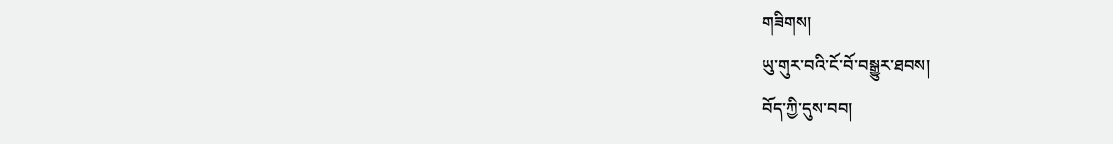གཟིགས།
ཡུ་གུར་བའི་ངོ་བོ་བསྒྱུར་ཐབས།
བོད་ཀྱི་དུས་བབ།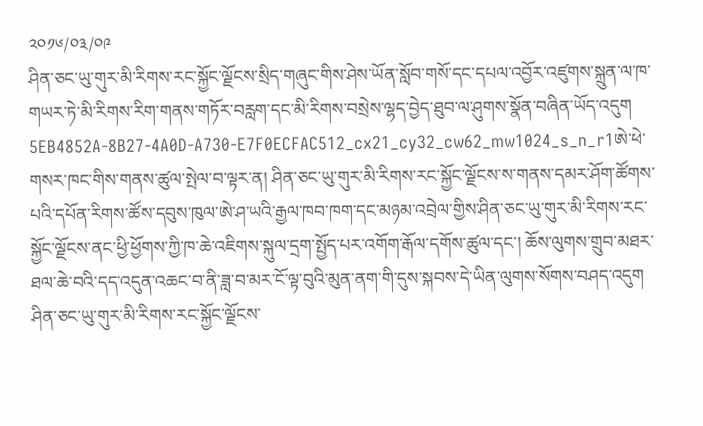༢༠༡༦/༠༣/༠༩
ཤིན་ཅང་ཡུ་གུར་མི་རིགས་རང་སྐྱོང་ལྗོངས་སྲིད་གཞུང་གིས་ཤེས་ཡོན་སློབ་གསོ་དང་དཔལ་འབྱོར་འཛུགས་སྐྲུན་ལ་ཁ་གཡར་ཏེ་མི་རིགས་རིག་གནས་གཏོར་བརླག་དང་མི་རིགས་བསྲེས་ལྷད་བྱེད་ཐུབ་ལ་ཤུགས་སྣོན་བཞིན་ཡོད་འདུག
5EB4852A-8B27-4A0D-A730-E7F0ECFAC512_cx21_cy32_cw62_mw1024_s_n_r1ཨེ་ཕེ་གསར་ཁང་གིས་གནས་ཚུལ་སྤེལ་བ་ལྟར་ན། ཤིན་ཅང་ཡུ་གུར་མི་རིགས་རང་སྐྱོང་ལྗོངས་ས་གནས་དམར་ཤོག་ཚོགས་པའི་དཔོན་རིགས་ཚོས་དབུས་ཁུལ་ཨེ་ཤ་ཡའི་རྒྱལ་ཁབ་ཁག་དང་མཉམ་འབྲེལ་གྱིས་ཤིན་ཅང་ཡུ་གུར་མི་རིགས་རང་སྐྱོང་ལྗོངས་ནང་ཕྱི་ཕྱོགས་ཀྱི་ཁ་ཆེ་འཇིགས་སྐུལ་དྲག་སྤྱོད་པར་འགོག་རྒོལ་དགོས་ཚུལ་དང་། ཆོས་ལུགས་གྲུབ་མཐར་ཐལ་ཆེ་བའི་དད་འདུན་འཆང་བ་ནི་ཟླ་བ་མར་ངོ་ལྟ་བུའི་མུན་ནག་གི་དུས་སྐབས་དེ་ཡིན་ལུགས་སོགས་བཤད་འདུག
ཤིན་ཅང་ཡུ་གུར་མི་རིགས་རང་སྐྱོང་ལྗོངས་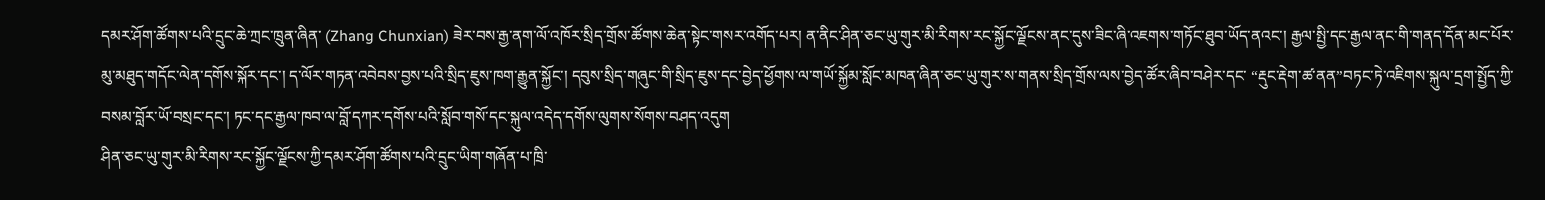དམར་ཤོག་ཚོགས་པའི་དྲུང་ཆེ་ཀྲང་ཁྲུན་ཞིན་ (Zhang Chunxian) ཟེར་བས་རྒྱ་ནག་ལོ་འཁོར་སྲིད་གྲོས་ཚོགས་ཆེན་སྟེང་གསར་འགོད་པར། ན་ནིང་ཤིན་ཅང་ཡུ་གུར་མི་རིགས་རང་སྐྱོང་ལྗོངས་ནང་དུས་ཟིང་ཞི་འཇགས་གཏོང་ཐུབ་ཡོད་ནའང་། རྒྱལ་སྤྱི་དང་རྒྱལ་ནང་གི་གནད་དོན་མང་པོར་མུ་མཐུད་གདོང་ལེན་དགོས་སྐོར་དང་། ད་ལོར་གཏན་འབེབས་བྱས་པའི་སྲིད་ཇུས་ཁག་རྒྱུན་སྐྱོང་། དབུས་སྲིད་གཞུང་གི་སྲིད་ཇུས་དང་བྱེད་ཕྱོགས་ལ་གཡོ་སྐྱོམ་སློང་མཁན་ཞིན་ཅང་ཡུ་གུར་ས་གནས་སྲིད་གྲོས་ལས་བྱེད་ཚོར་ཞིབ་བཤེར་དང་ “རྡུང་རྡེག་ཚ་ནན”བཏང་ཏེ་འཇིགས་སྐུལ་དྲག་སྤྱོད་ཀྱི་བསམ་བློར་ཡོ་བསྲང་དང་། ཏང་དང་རྒྱལ་ཁབ་ལ་བློ་དཀར་དགོས་པའི་སློབ་གསོ་དང་སྐུལ་འདེད་དགོས་ལུགས་སོགས་བཤད་འདུག
ཤིན་ཅང་ཡུ་གུར་མི་རིགས་རང་སྐྱོང་ལྗོངས་ཀྱི་དམར་ཤོག་ཚོགས་པའི་དྲུང་ཡིག་གཞོན་པ་ཁྲི་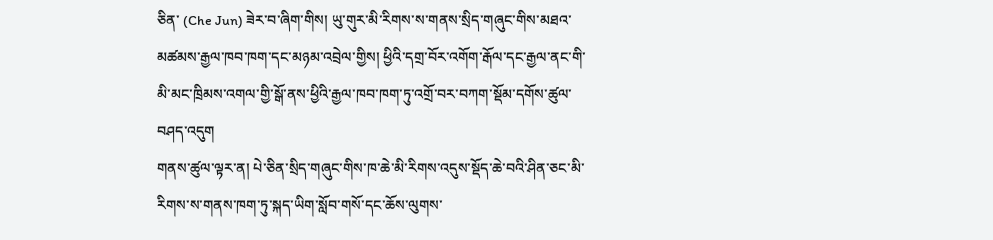ཅིན་ (Che Jun) ཟེར་བ་ཞིག་གིས། ཡུ་གུར་མི་རིགས་ས་གནས་སྲིད་གཞུང་གིས་མཐའ་མཚམས་རྒྱལ་ཁབ་ཁག་དང་མཉམ་འབྲེལ་གྱིས། ཕྱིའི་དགྲ་བོར་འགོག་རྒོལ་དང་རྒྱལ་ནང་གི་མི་མང་ཁྲིམས་འགལ་གྱི་སྒོ་ནས་ཕྱིའི་རྒྱལ་ཁབ་ཁག་ཏུ་འགྲོ་བར་བཀག་སྡོམ་དགོས་ཚུལ་བཤད་འདུག
གནས་ཚུལ་ལྟར་ན། པེ་ཅིན་སྲིད་གཞུང་གིས་ཁ་ཆེ་མི་རིགས་འདུས་སྡོད་ཆེ་བའི་ཤིན་ཅང་མི་རིགས་ས་གནས་ཁག་ཏུ་སྐད་ཡིག་སློབ་གསོ་དང་ཆོས་ལུགས་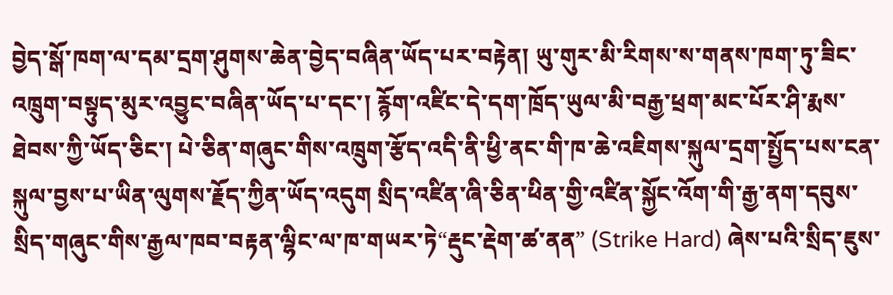བྱེད་སྒོ་ཁག་ལ་དམ་དྲག་ཤུགས་ཆེན་བྱེད་བཞིན་ཡོད་པར་བརྟེན། ཡུ་གུར་མི་རིགས་ས་གནས་ཁག་ཏུ་ཟིང་འཁྲུག་བསྟུད་མུར་འབྱུང་བཞིན་ཡོད་པ་དང་། རྙོག་འཛིང་དེ་དག་ཁྲོད་ཡུལ་མི་བརྒྱ་ཕྲག་མང་པོར་ཤི་རྨས་ཐེབས་ཀྱི་ཡོད་ཅིང་། པེ་ཅིན་གཞུང་གིས་འཁྲུག་རྩོད་འདི་ནི་ཕྱི་ནང་གི་ཁ་ཆེ་འཇིགས་སྐུལ་དྲག་སྤྱོད་པས་ངན་སྐུལ་བྱས་པ་ཡིན་ལུགས་རྗོད་ཀྱིན་ཡོད་འདུག སྲིད་འཛིན་ཞི་ཅིན་ཕིན་གྱི་འཛིན་སྐྱོང་འོག་གི་རྒྱ་ནག་དབུས་སྲིད་གཞུང་གིས་རྒྱལ་ཁབ་བརྟན་ལྷིང་ལ་ཁ་གཡར་ཏེ“རྡུང་རྡེག་ཚ་ནན” (Strike Hard) ཞེས་པའི་སྲིད་ཇུས་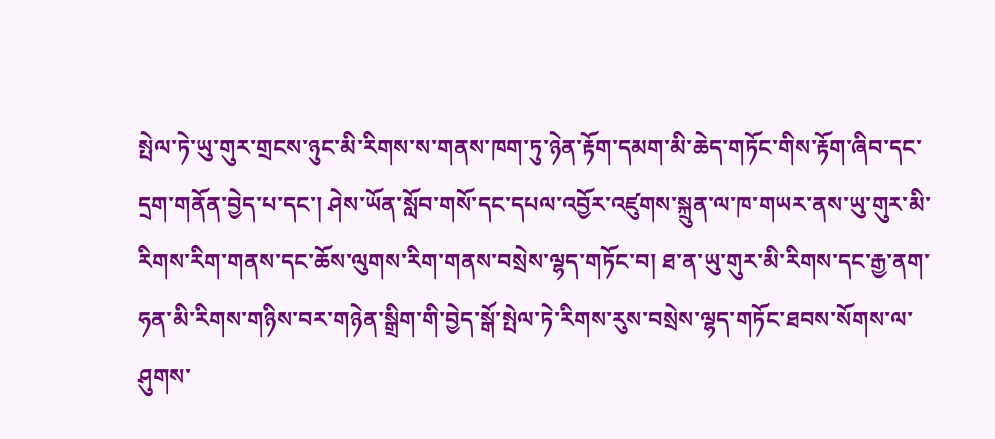སྤེལ་ཏེ་ཡུ་གུར་གྲངས་ཉུང་མི་རིགས་ས་གནས་ཁག་ཏུ་ཉེན་རྟོག་དམག་མི་ཆེད་གཏོང་གིས་རྟོག་ཞིབ་དང་དྲག་གནོན་བྱེད་པ་དང་། ཤེས་ཡོན་སློབ་གསོ་དང་དཔལ་འབྱོར་འཛུགས་སྐྲུན་ལ་ཁ་གཡར་ནས་ཡུ་གུར་མི་རིགས་རིག་གནས་དང་ཆོས་ལུགས་རིག་གནས་བསྲེས་ལྷད་གཏོང་བ། ཐ་ན་ཡུ་གུར་མི་རིགས་དང་རྒྱ་ནག་ཧན་མི་རིགས་གཉིས་བར་གཉེན་སྒྲིག་གི་བྱེད་སྒོ་སྤེལ་ཏེ་རིགས་རུས་བསྲེས་ལྷད་གཏོང་ཐབས་སོགས་ལ་ཤུགས་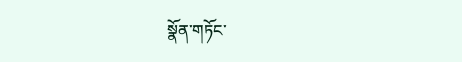སྣོན་གཏོང་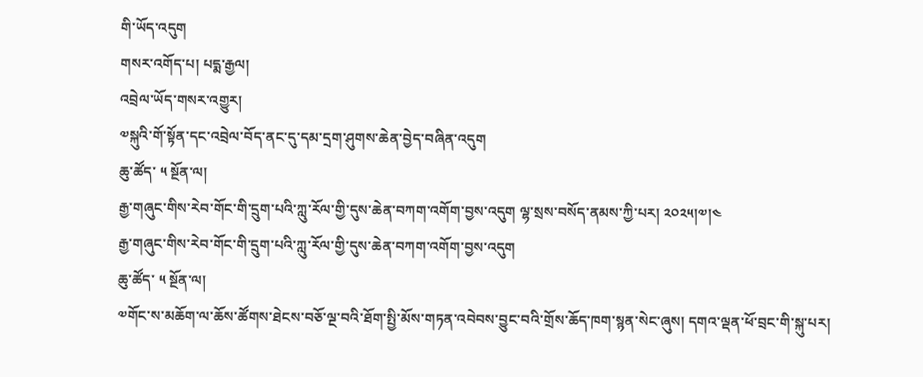གི་ཡོད་འདུག
གསར་འགོད་པ། པདྨ་རྒྱལ།
འབྲེལ་ཡོད་གསར་འགྱུར།
༧སྐུའི་གོ་སྟོན་དང་འབྲེལ་བོད་ནང་དུ་དམ་དྲག་ཤུགས་ཆེན་བྱེད་བཞིན་འདུག
ཆུ་ཚོད་ ༥ སྔོན་ལ།
རྒྱ་གཞུང་གིས་རེབ་གོང་གི་དྲུག་པའི་ཀླུ་རོལ་གྱི་དུས་ཆེན་བཀག་འགོག་བྱས་འདུག ལྷ་སྲས་བསོད་ནམས་ཀྱི་པར། ༢༠༢༥།༧།༤
རྒྱ་གཞུང་གིས་རེབ་གོང་གི་དྲུག་པའི་ཀླུ་རོལ་གྱི་དུས་ཆེན་བཀག་འགོག་བྱས་འདུག
ཆུ་ཚོད་ ༥ སྔོན་ལ།
༧གོང་ས་མཆོག་ལ་ཆོས་ཚོགས་ཐེངས་བཅོ་ལྔ་བའི་ཐོག་སྤྱི་མོས་གཏན་འབེབས་བྱུང་བའི་གྲོས་ཆོད་ཁག་སྙན་སེང་ཞུས། དགའ་ལྡན་ཕོ་བྲང་གི་སྐུ་པར།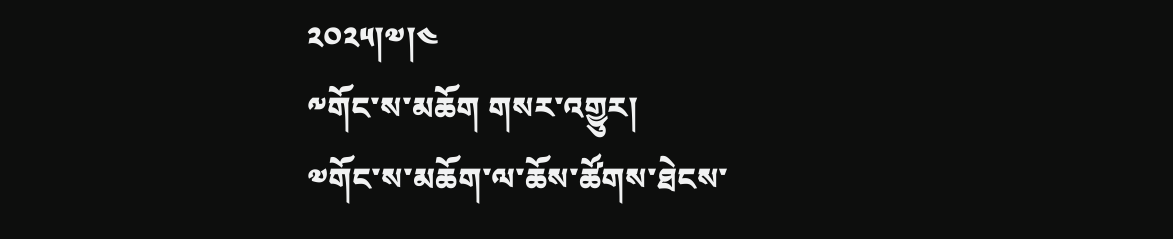༢༠༢༥།༧།༤
༸གོང་ས་མཆོག གསར་འགྱུར།
༧གོང་ས་མཆོག་ལ་ཆོས་ཚོགས་ཐེངས་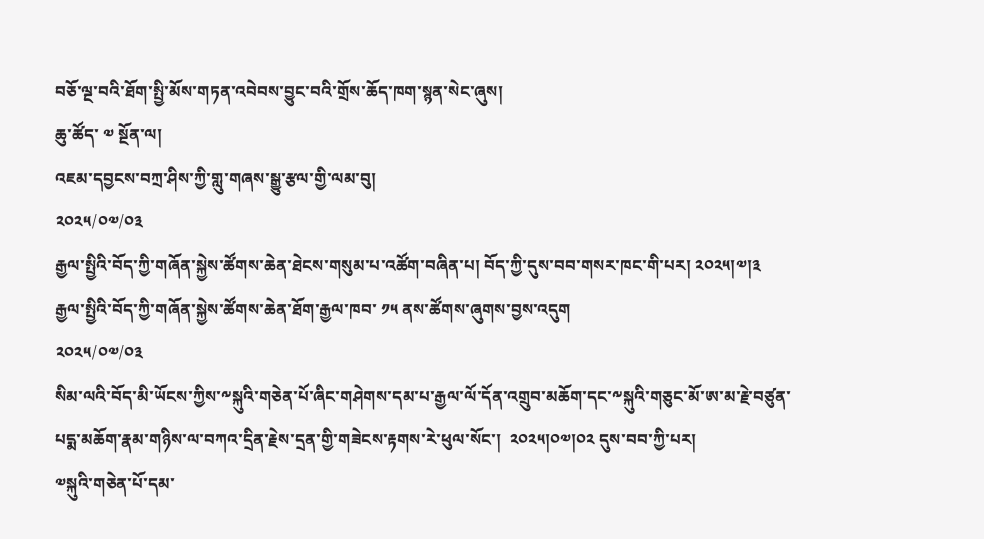བཅོ་ལྔ་བའི་ཐོག་སྤྱི་མོས་གཏན་འབེབས་བྱུང་བའི་གྲོས་ཆོད་ཁག་སྙན་སེང་ཞུས།
ཆུ་ཚོད་ ༧ སྔོན་ལ།
འཇམ་དབྱངས་བཀྲ་ཤིས་ཀྱི་གླུ་གཞས་སྒྱུ་རྩལ་གྱི་ལམ་བུ།
༢༠༢༥/༠༧/༠༣
རྒྱལ་སྤྱིའི་བོད་ཀྱི་གཞོན་སྐྱེས་ཚོགས་ཆེན་ཐེངས་གསུམ་པ་འཚོག་བཞིན་པ། བོད་ཀྱི་དུས་བབ་གསར་ཁང་གི་པར། ༢༠༢༥།༧།༣
རྒྱལ་སྤྱིའི་བོད་ཀྱི་གཞོན་སྐྱེས་ཚོགས་ཆེན་ཐོག་རྒྱལ་ཁབ་ ༡༥ ནས་ཚོགས་ཞུགས་བྱས་འདུག
༢༠༢༥/༠༧/༠༣
སིམ་ལའི་བོད་མི་ཡོངས་ཀྱིས་༸སྐུའི་གཅེན་པོ་ཞིང་གཤེགས་དམ་པ་རྒྱལ་ལོ་དོན་འགྲུབ་མཆོག་དང་༸སྐུའི་གཅུང་མོ་ཨ་མ་རྗེ་བཙུན་པདྨ་མཆོག་རྣམ་གཉིས་ལ་བཀའ་དྲིན་རྗེས་དྲན་གྱི་གཟེངས་རྟགས་རེ་ཕུལ་སོང་།  ༢༠༢༥།༠༧།༠༢ དུས་བབ་ཀྱི་པར།
༧སྐུའི་གཅེན་པོ་དམ་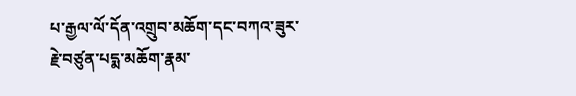པ་རྒྱལ་ལོ་དོན་འགྲུབ་མཆོག་དང་བཀའ་ཟུར་རྗེ་བཙུན་པདྨ་མཆོག་རྣམ་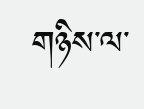གཉིས་ལ་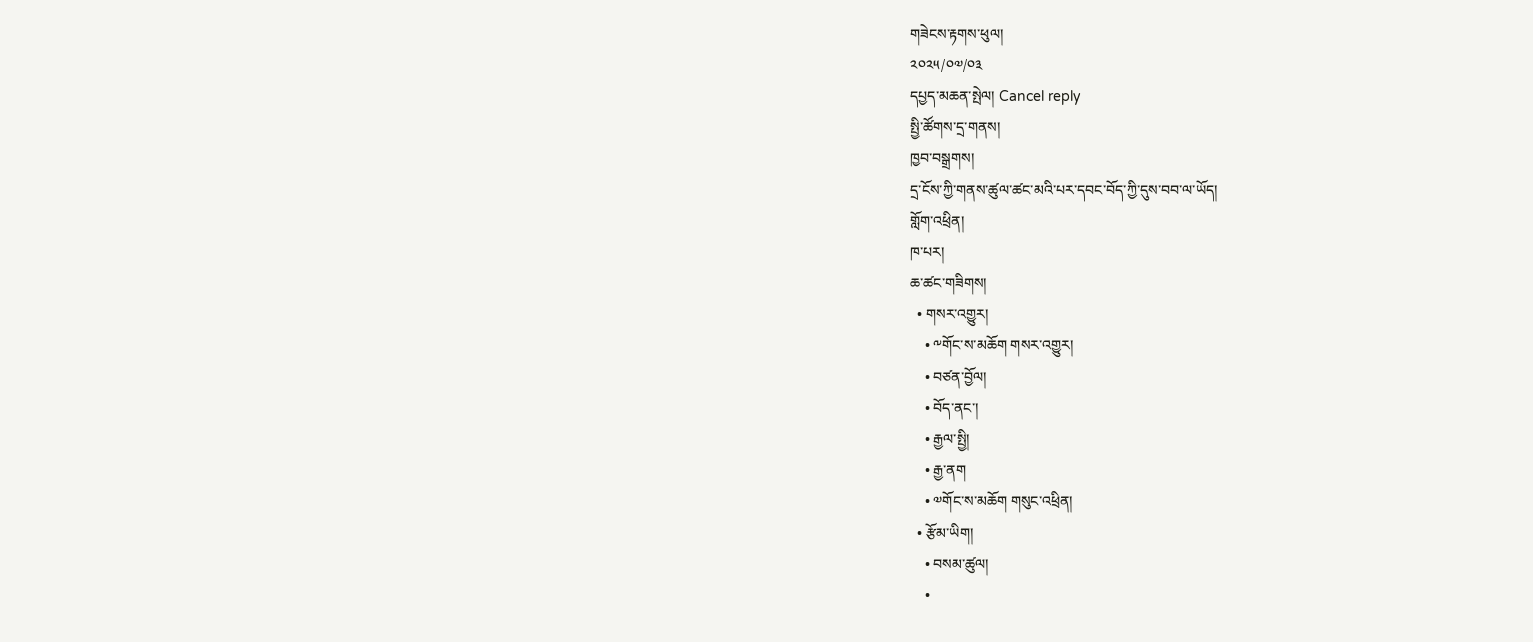གཟེངས་རྟགས་ཕུལ།
༢༠༢༥/༠༧/༠༣
དཔྱད་མཆན་སྤེལ། Cancel reply
སྤྱི་ཚོགས་དྲ་གནས།
ཁྱབ་བསྒྲགས།
དྲ་ངོས་ཀྱི་གནས་ཚུལ་ཚང་མའི་པར་དབང་བོད་ཀྱི་དུས་བབ་ལ་ཡོད།
གློག་འཕྲིན།
ཁ་པར།
ཆ་ཚང་གཟིགས།
  • གསར་འགྱུར།
    • ༸གོང་ས་མཆོག གསར་འགྱུར།
    • བཙན་བྱོལ།
    • བོད་ནང་།
    • རྒྱལ་སྤྱི།
    • རྒྱ་ནག
    • ༧གོང་ས་མཆོག གསུང་འཕྲིན།
  • རྩོམ་ཡིག།
    • བསམ་ཚུལ།
    •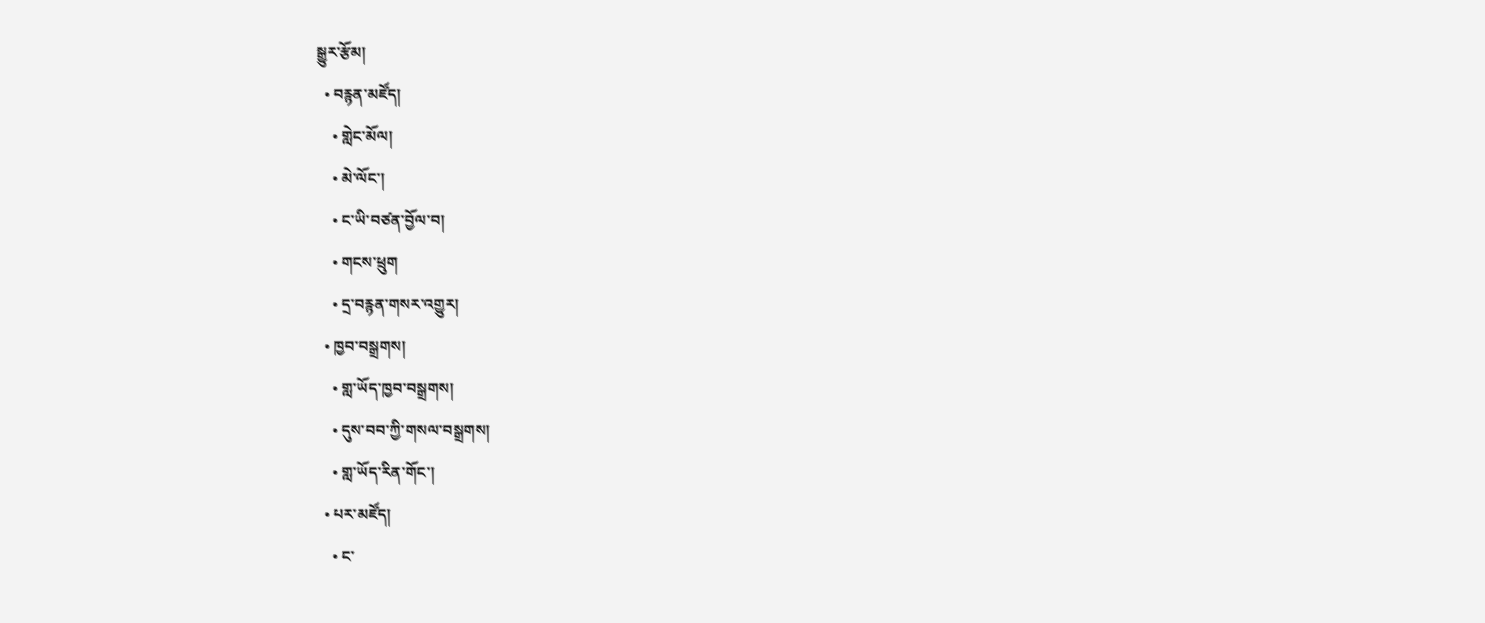སྒྱུར་རྩོམ།
  • བརྙན་མཛོད།
    • གླེང་མོལ།
    • མེ་ལོང་།
    • ང་ཡི་བཙན་བྱོལ་བ།
    • གངས་ཕྲུག
    • དྲ་བརྙན་གསར་འགྱུར།
  • ཁྱབ་བསྒྲགས།
    • གླ་ཡོད་ཁྱབ་བསྒྲགས།
    • དུས་བབ་ཀྱི་གསལ་བསྒྲགས།
    • གླ་ཡོད་རིན་གོང་།
  • པར་མཛོད།
    • ང་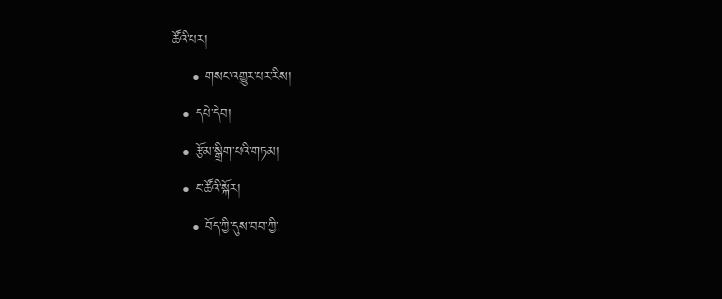ཚོའི་པར།
    • གསང་འགྱུར་པར་རིས།
  • དཔེ་དེབ།
  • རྩོམ་སྒྲིག་པའི་གཏམ།
  • ང་ཚོའི་སྐོར།
    • བོད་ཀྱི་དུས་བབ་ཀྱི་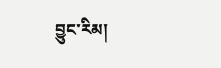བྱུང་རིམ།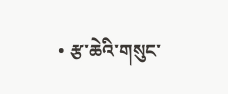• རྩ་ཆེའི་གསུང་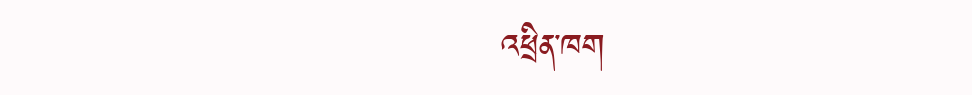འཕྲིན་ཁག